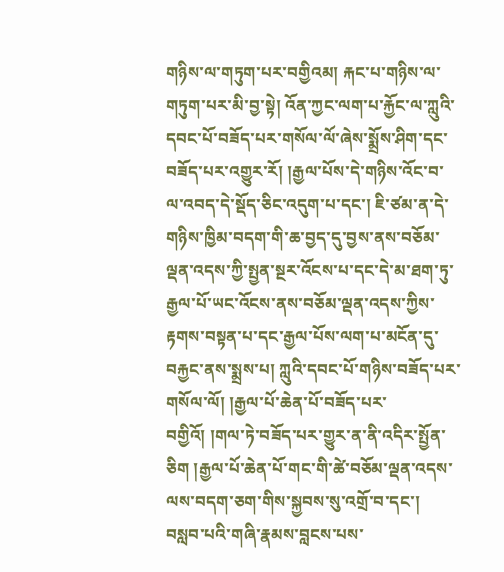གཉིས་ལ་གཏུག་པར་བགྱིའམ། རྐང་པ་གཉིས་ལ་གཏུག་པར་མི་བྱ་སྟེ། འོན་ཀྱང་ལག་པ་རྐྱོང་ལ་ཀླུའི་དབང་པོ་བཟོད་པར་གསོལ་ལོ་ཞེས་སྨྲོས་ཤིག་དང་བཟོད་པར་འགྱུར་རོ། །རྒྱལ་པོས་དེ་གཉིས་འོང་བ་ལ་འབད་དེ་སྡོད་ཅིང་འདུག་པ་དང་། ཇི་ཙམ་ན་དེ་གཉིས་ཁྱིམ་བདག་གི་ཆ་བྱད་དུ་བྱས་ནས་བཅོམ་ལྡན་འདས་ཀྱི་སྤྱན་སྔར་འོངས་པ་དང་དེ་མ་ཐག་ཏུ་རྒྱལ་པོ་ཡང་འོངས་ནས་བཅོམ་ལྡན་འདས་ཀྱིས་རྟགས་བསྟན་པ་དང་རྒྱལ་པོས་ལག་པ་མངོན་དུ་བརྐྱང་ནས་སྨྲས་པ། ཀླུའི་དབང་པོ་གཉིས་བཟོད་པར་གསོལ་ལོ། །རྒྱལ་པོ་ཆེན་པོ་བཟོད་པར་བགྱིའོ། །གལ་ཏེ་བཟོད་པར་གྱུར་ན་ནི་འདིར་སྤྱོན་ཅིག །རྒྱལ་པོ་ཆེན་པོ་གང་གི་ཚེ་བཅོམ་ལྡན་འདས་ལས་བདག་ཅག་གིས་སྐྱབས་སུ་འགྲོ་བ་དང་། བསླབ་པའི་གཞི་རྣམས་བླངས་པས་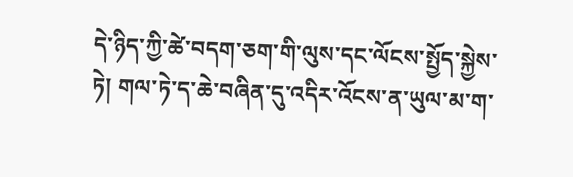དེ་ཉིད་ཀྱི་ཚེ་བདག་ཅག་གི་ལུས་དང་ལོངས་སྤྱོད་སྐྱེས་ཏེ། གལ་ཏེ་ད་ཆེ་བཞིན་དུ་འདིར་འོངས་ན་ཡུལ་མ་ག་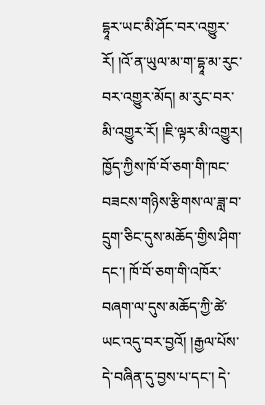དྷཱར་ཡང་མི་ཤོང་བར་འགྱུར་རོ། །འོ་ན་ཡུལ་མ་ག་དྷཱ་མ་རུང་བར་འགྱུར་མོད། མ་རུང་བར་མི་འགྱུར་རོ། །ཇི་ལྟར་མི་འགྱུར། ཁྱོད་ཀྱིས་ཁོ་བོ་ཅག་གི་ཁང་བཟངས་གཉིས་རྩིགས་ལ་ཟླ་བ་དྲུག་ཅིང་དུས་མཆོད་གྱིས་ཤིག་དང་། ཁོ་བོ་ཅག་གི་འཁོར་བཞག་ལ་དུས་མཆོད་ཀྱི་ཚེ་ཡང་འདུ་བར་བྱའོ། །རྒྱལ་པོས་དེ་བཞིན་དུ་བྱས་པ་དང་། དེ་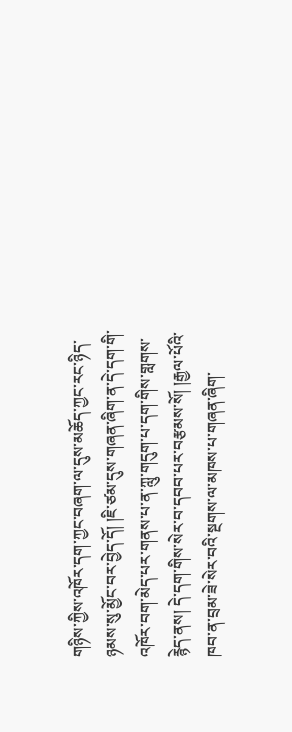གཉིས་ཀྱིས་འཁོར་དག་ཀྱང་བཞག་ལ་དུས་མཆོད་ཀྱང་རང་ཉིད་ཉམས་སུ་མྱོང་བར་བྱེད་དོ། །ཇི་ཙམ་དུས་གཞན་ཞིག་ན་དེ་དག་གི་འཁོར་བག་མེད་པར་གནས་པ་ན་ཀླུ་གདུག་པ་དག་གིས་གླགས་རྙེད་ནས། དེ་དག་གིས་སེར་བ་དབབ་པར་བརྩམས་སོ། །རྒྱལ་པོའི་ཁབ་ན་བྲམ་ཟེ་སེར་བའི་སྔགས་ལ་མཁས་པ་གཞན་ཞིག་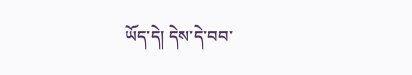ཡོད་དེ། དེས་དེ་བབ་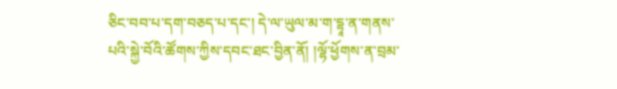ཅིང་བབ་པ་དག་བཅད་པ་དང་། དེ་ལ་ཡུལ་མ་ག་དྷཱ་ན་གནས་པའི་སྐྱེ་བོའི་ཚོགས་ཀྱིས་དབང་ཐང་བྱིན་ནོ། །ལྷོ་ཕྱོགས་ན་བྲམ་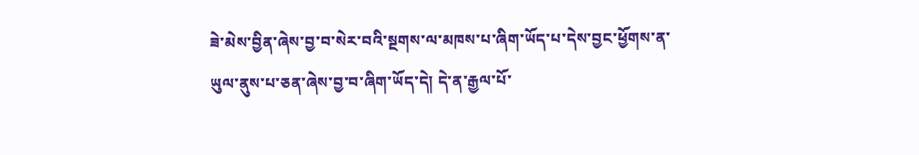ཟེ་མེས་བྱིན་ཞེས་བྱ་བ་སེར་བའི་སྔགས་ལ་མཁས་པ་ཞིག་ཡོད་པ་དེས་བྱང་ཕྱོགས་ན་ཡུལ་ནུས་པ་ཅན་ཞེས་བྱ་བ་ཞིག་ཡོད་དེ། དེ་ན་རྒྱལ་པོ་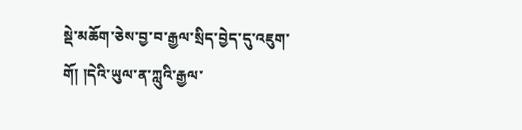སྡེ་མཆོག་ཅེས་བྱ་བ་རྒྱལ་སྲིད་བྱེད་དུ་འཇུག་གོ། །དེའི་ཡུལ་ན་ཀླུའི་རྒྱལ་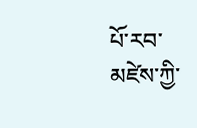པོ་རབ་མཛེས་ཀྱི་